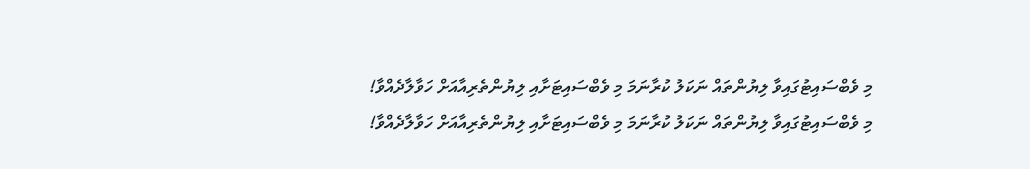މި ވެބްސައިޓުގައިވާ ލިޔުންތައް ނަކަލު ކުރާނަމަ މި ވެބްސައިޓަށާއި ލިޔުންތެރިއާއަށް ހަވާލާދެއްވާ!
މި ވެބްސައިޓުގައިވާ ލިޔުންތައް ނަކަލު ކުރާނަމަ މި ވެބްސައިޓަށާއި ލިޔުންތެރިއާއަށް ހަވާލާދެއްވާ!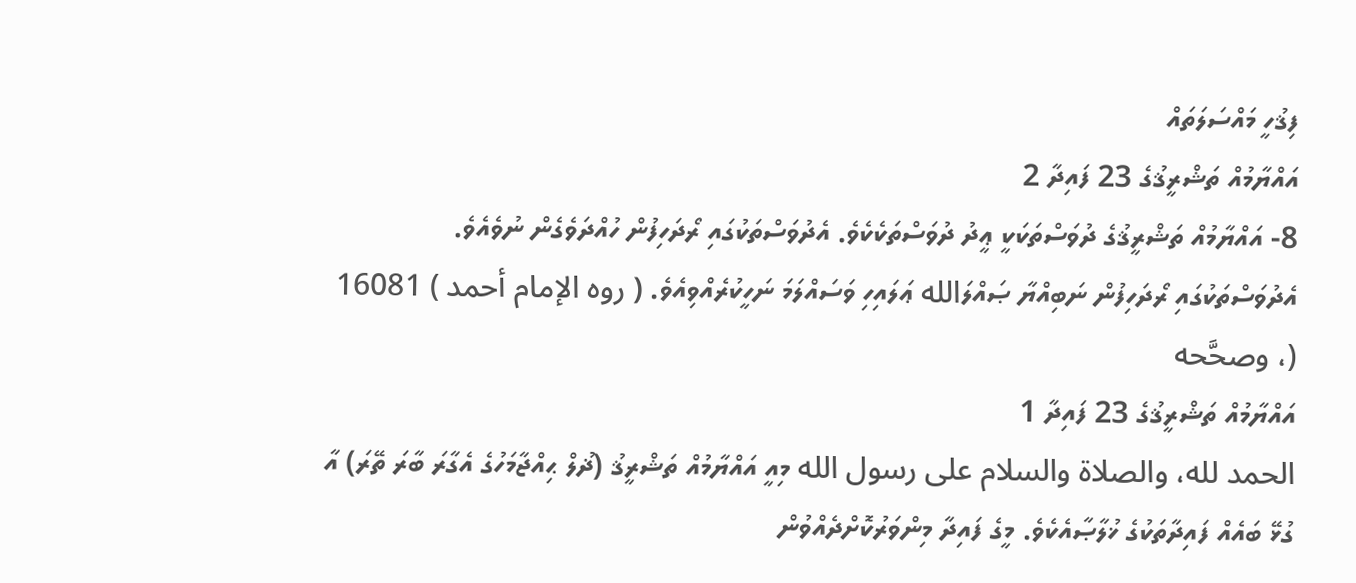ފިޤުހީ މައްސަލަތައް
އައްޔާމުއް ތަޝްރީޤުގެ 23 ފައިދާ 2
8- އައްޔާމުއް ތަޝްރީޤުގެ ދުވަސްތަކަކީ ޢީދު ދުވަސްތަކެކެވެ. އެދުވަސްތަކުގައި ރޯދަހިފުން ހުއްދަވެގެން ނުވެއެވެ. އެދުވަސްތަކުގައި ރޯދަހިފުން ނަބިއްޔާ ޞައްލަالله ޢަލައިހި ވަސައްލަމަ ނަހީކުރެއްވިއެވެ. ( روه الإمام أحمد ) 16081 (، وصحَّحه
އައްޔާމުއް ތަޝްރީޤުގެ 23 ފައިދާ 1
الحمد لله، والصلاة والسلام على رسول الله މިއީ އައްޔާމުއް ތަޝްރީޤު (ޛުލް ޙިއްޖާމަހުގެ އެގާރަ ބާރަ ތޭރަ) އާ ގުޅޭ ބައެއް ފައިދާތަކުގެ ޚުލާޞާއެކެވެ. މީގެ ފައިދާ މިންވަރުކޮށްދެއްވުން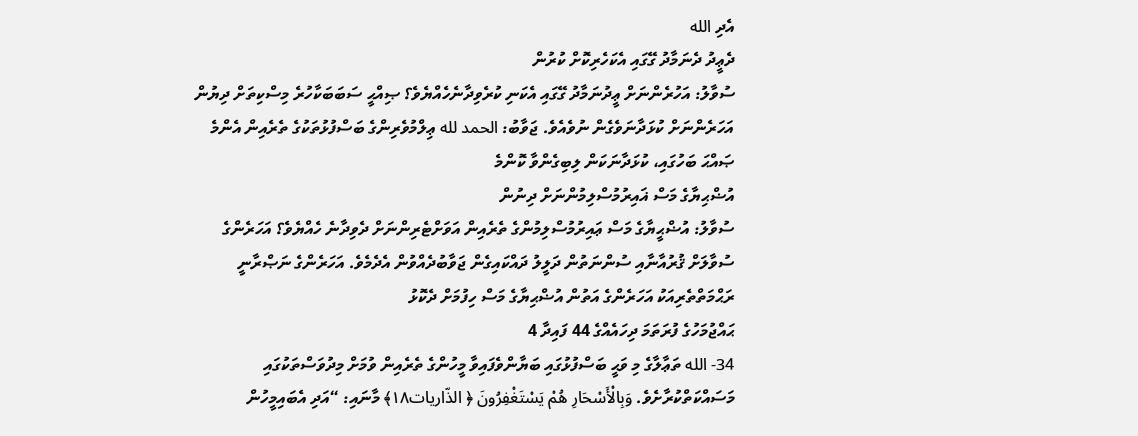އެދި الله
ދެޢީދު ދެނަމާދު ގޭގައި އެކަހެރިކޮށް ކުރުން
ސުވާލު: އަހުރެންނަށް ޢީދުނަމާދު ގޭގައި އެކަނި ކުރެވިދާނެހެއްޔެވެ؟ ޞިއްޙީ ސަބަބަކާހުރެ މިސްކިތަށް ދިޔުން އަހަރެންނަށް ކުޅަދާނަވެގެން ނުވެއެވެ. ޖަވާބު: الحمد لله ޢިލްމުވެރިންގެ ބަސްފުޅުތަކުގެ ތެރެއިން އެންމެ ޞައްޙަ ބަހުގައި، ކުޅަދާނަކަން ލިބިގެންވާ ކޮންމެ
އުޟްޙިޔާގެ މަސް ޣައިރުމުސްލިމުންނަށް ދިނުން
ސުވާލު: އުޟްޙީޔާގެ މަސް ޢައިރުމުސްލިމުންގެ ތެރެއިން އަވަށްޓެރިންނަށް ދެވިދާނެ ހެއްޔެވެ؟ އަހަރެންގެ ސުވާލަށް ޤުރުއާނާއި ސުންނަތުން ދަލީލު ދައްކައިގެން ޖަވާބުދެއްވުން އެދެމެވެ. އަހަރެންގެ ނަޞްރާނީ ރަޙްމަތްތެރިއަކު އަހަރެންގެ އަތުން އުޟްޙިޔާގެ މަސް ހިފުމަށް ދެކޮޅު
ޙައްޖުމަހުގެ ފުރަތަމަ ދިހައެއްގެ 44 ފައިދާ 4
34- الله ތަޢާލާގެ މި ވަޙީ ބަސްފުޅުގައި ބަޔާންވެފައިވާ މީހުންގެ ތެރެއިން ވުމަށް މިދުވަސްތަކުގައި މަސައްކަތްކުރާށެވެ. وَبِالْأَسْحَارِ هُمْ يَسْتَغْفِرُونَ ﴿ الذّاريات١٨﴾ މާނައި: “އަދި އެބައިމީހުން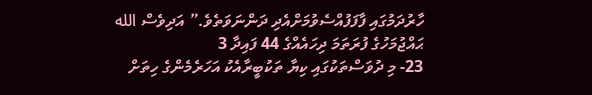ހާރުދަމުގައި ފާފަފުއްސެވުމަށްއެދި ދަންނަވަތެވެ.” އަދިވެސް الله
ޙައްޖުމަހުގެ ފުރަތަމަ ދިހައެއްގެ 44 ފައިދާ 3
23- މި ދުވަސްތަކުގައި ކިޔާ ތަކުބީރާއެކު އަހަރެމެންގެ ހިތަށް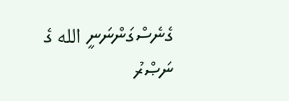ގެނެސްގަންނަނީ الله ގެ ނަޞްރު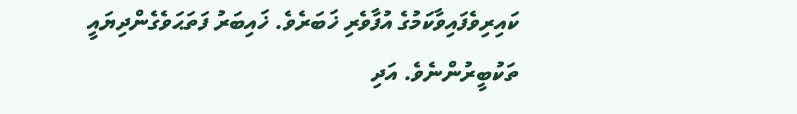ކައިރިވެފައިވާކަމުގެ އުފާވެރި ޚަބަރެވެ. ޚައިބަރު ފަތަޙަވެގެންދިޔައީ ތަކުބީރުންނެވެ. އަދި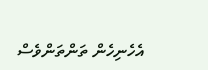އެހެނިހެން ތަންތަންވެސް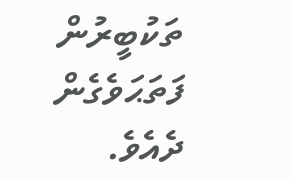ތަކުބީރުން ފަތަޙަވެގެން ދެއެވެ.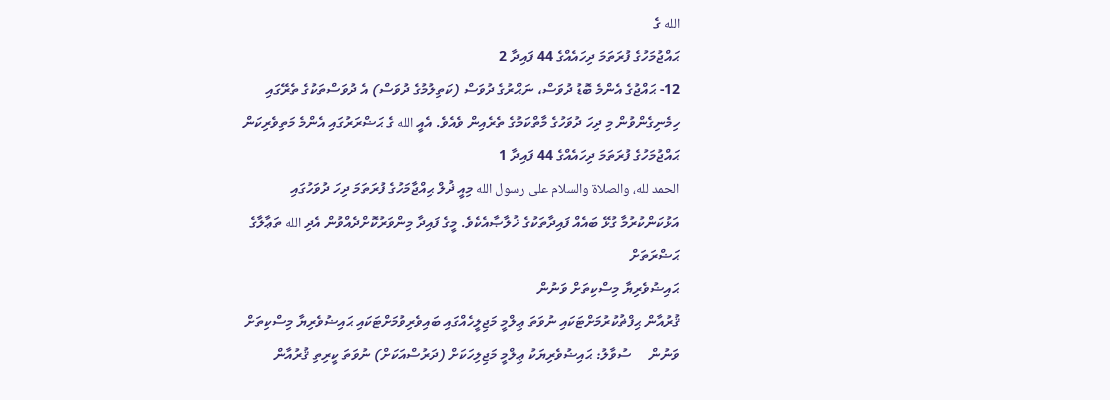الله ގެ
ޙައްޖުމަހުގެ ފުރަތަމަ ދިހައެއްގެ 44 ފައިދާ 2
12- ޙައްޖުގެ އެންމެ ބޮޑު ދުވަސް، ނަޙްރުގެ ދުވަސް (ކަތިލުމުގެ ދުވަސް) އެ ދުވަސްތަކުގެ ތެރޭގައި ހިމެނިގެންވުން މި ދިހަ ދުވަހުގެ މާތްކަމުގެ ތެރެއިން ވެއެވެ. އެއީ الله ގެ ޙަޟްރަރުގައި އެންމެ މަތިވެރިކަން
ޙައްޖުމަހުގެ ފުރަތަމަ ދިހައެއްގެ 44 ފައިދާ 1
الحمد لله، والصلاة والسلام على رسول الله މިއީ ޛުލް ޙިއްޖާމަހުގެ ފުރަތަމަ ދިހަ ދުވަހުގައި އަޅުކަންކުރުމާ ގުޅޭ ބައެއް ފައިދާތަކުގެ ޚުލާޞާއެކެވެ. މީގެ ފައިދާ މިންވަރުކޮށްދެއްވުން އެދި الله ތަޢާލާގެ ޙަޟްރަތަށް
ޙައިޟުވެރިޔާ މިސްކިތަށް ވަނުން
ޤުރުއާން ޙިފްޡުކުރުމަށްޓަކައި ނުވަތަ ޢިލްމީ މަޖިލީހެއްގައި ބައިވެރިވުމަށްޓަކައި ޙައިޟުވެރިޔާ މިސްކިތަށް ވަނުން     ސުވާލު: ޙައިޟުވެރިޔަކު ޢިލްމީ މަޖިލިހަކަށް (ދަރުސްއަކަށް) ނުވަތަ ކީރިތި ޤުރުއާން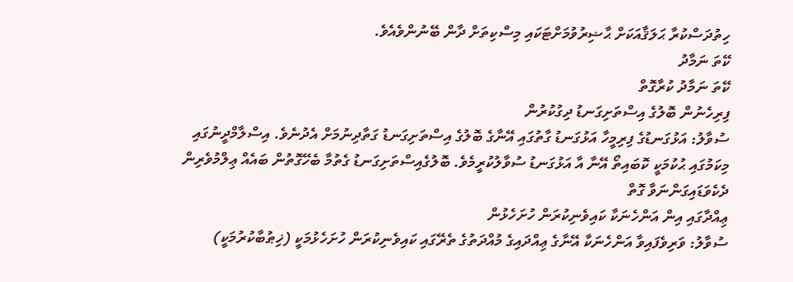ހިތުދަސްކުރާ ޙަލަޤާއަކަށް ޙާޟިރުވުމަށްޓަކައި މިސްކިތަށް ދާން ބޭނުންވެއެވެ.
ކޭތަ ނަމާދު
ކޭތަ ނަމާދު ކުރާގޮތް
ފިރިހެނުން ބޮލުގެ އިސްތަށިގަނޑު ދިގުކުރުން
ސުވާލު: އަޅުގަނޑުގެ ފިރިމީހާ އަޅުގަނޑު ގާތުގައި އޭނާގެ ބޮލުގެ އިސްތަށިގަނޑު ގަތާދިނުމަށް އެދުނެވެ. އިސްލާމްދީނުގައި މިކަމުގައި ޙުކުމަކީ ކޮބައިތޯ އޭނާ އާ އަޅުގަނޑު ސުވާލުކުރީމެވެ. ބޮލުގެއިސްތަށިގަނޑު ގެތުމާ ބެހޭގޮތުން ބައެއް ޢިލްމުވެރިން ދެކެވަޑައިގަންނަވާ ގޮތް
ޢިއްދާގައި އިން އަންހެނަކާ ކައިވެނިކުރަން ހުށަހެޅުން
ސުވާލު: ވަރިވެފައިވާ އަންހެނަކާ އޭނާގެ ޢިއްދައިގެ މުއްދަތުގެ ތެރޭގައި ކައިވެނިކުރަން ހުށަހެޅުމަކީ (ޚިޠުބާކުރުމަކީ)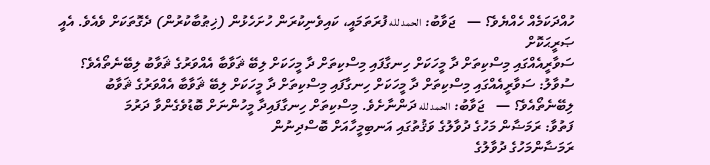ހުއްދަކަމެއް ހެއްޔެވެ؟ —   ޖަވާބު: الحمد لله ފުރަތަމައީ، ކައިވެނިކުރަން ހުށަހެޅުން (ޚިޠުބާކުރުން) ދެގޮތަކަށް ވެއެވެ. އެއީ ޞަރީޙަކޮށް
ސަވާރީއެއްގައި މިސްކިތަށް ދާ މީހަކަށް ހިނގާފައި މިސްކިތަށް ދާ މީހަކަށް ލިބޭ ޘަވާބާ އެއްވަރުގެ ޘަވާބު ލިބޭނެތޯއެވެ؟
ސުވާލު: ސަވާރީއެއްގައި މިސްކިތަށް ދާ މީހަކަށް ހިނގާފައި މިސްކިތަށް ދާ މީހަކަށް ލިބޭ ޘަވާބާ އެއްވަރުގެ ޘަވާބު ލިބޭނެތޯއެވެ؟ —   ޖަވާބު: الحمد لله ދަންނާށެވެ. މިސްކިތަށް ހިނގާފައިދާ މީހުންނަށް ބޮޑުވެގެންވާ ދަރުމަ
ފަތުވާ: ރަމަޟާން މަހުގެ ދުވާލުގެ ވަޤުތުގައި އަނބިމީހާއަށް ބޮސްދިނުން
ރަމަޟާންމަހުގެ ދުވާލުގެ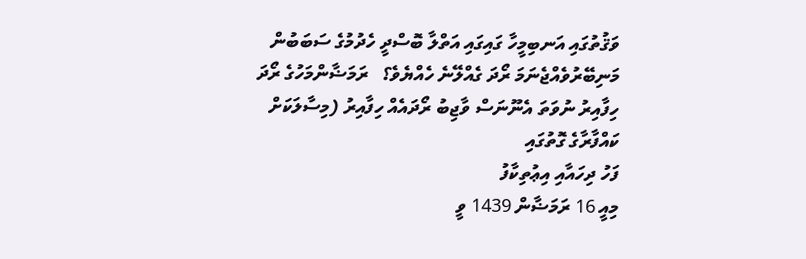ވަޤުތުގައި އަނބިމީހާ ގައިގައި އަތްލާ ބޮސްދީ ހެދުމުގެ ސަބަބުން މަނިބޭރުވެއްޖެނަމަ ރޯދަ ގެއްލޭނެ ހެއްޔެވެ؟   ރަމަޟާންމަހުގެ ރޯދަ ހިފާއިރު ނުވަތަ އެނޫނަސް ވާޖިބު ރޯދައެއް ހިފާއިރު (މިސާލަކަށް ކައްފާރާގެ ގޮތުގައި
ފަހު ދިހައާއި އިޢުތިކާފު
މިއީ 16 ރަމަޟާން 1439 ވީ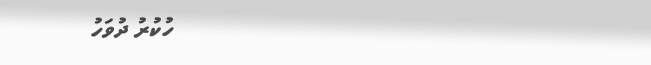ހުކުރު ދުވަހު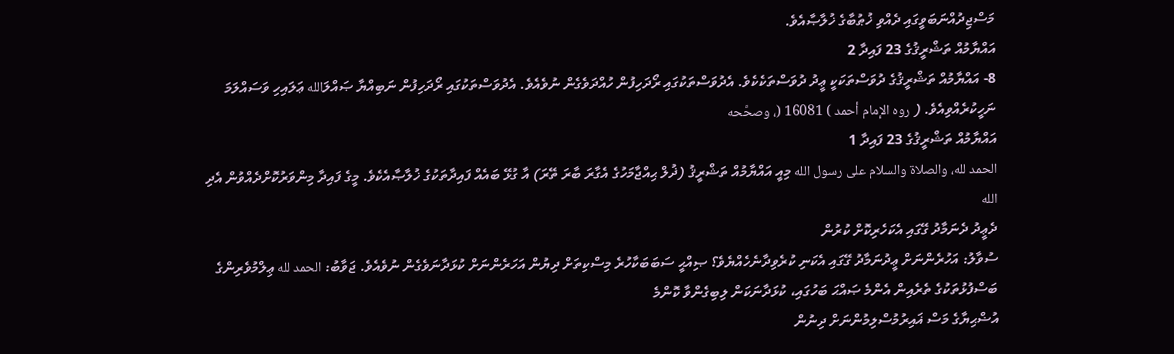މަސްޖިދުއްނަބަވީގައި ދެއްވި ޚުޠުބާގެ ޚުލާޞާއެވެ.
އައްޔާމުއް ތަޝްރީޤުގެ 23 ފައިދާ 2
8- އައްޔާމުއް ތަޝްރީޤުގެ ދުވަސްތަކަކީ ޢީދު ދުވަސްތަކެކެވެ. އެދުވަސްތަކުގައި ރޯދަހިފުން ހުއްދަވެގެން ނުވެއެވެ. އެދުވަސްތަކުގައި ރޯދަހިފުން ނަބިއްޔާ ޞައްލަالله ޢަލައިހި ވަސައްލަމަ ނަހީކުރެއްވިއެވެ. ( روه الإمام أحمد ) 16081 (، وصحَّحه
އައްޔާމުއް ތަޝްރީޤުގެ 23 ފައިދާ 1
الحمد لله، والصلاة والسلام على رسول الله މިއީ އައްޔާމުއް ތަޝްރީޤު (ޛުލް ޙިއްޖާމަހުގެ އެގާރަ ބާރަ ތޭރަ) އާ ގުޅޭ ބައެއް ފައިދާތަކުގެ ޚުލާޞާއެކެވެ. މީގެ ފައިދާ މިންވަރުކޮށްދެއްވުން އެދި الله
ދެޢީދު ދެނަމާދު ގޭގައި އެކަހެރިކޮށް ކުރުން
ސުވާލު: އަހުރެންނަށް ޢީދުނަމާދު ގޭގައި އެކަނި ކުރެވިދާނެހެއްޔެވެ؟ ޞިއްޙީ ސަބަބަކާހުރެ މިސްކިތަށް ދިޔުން އަހަރެންނަށް ކުޅަދާނަވެގެން ނުވެއެވެ. ޖަވާބު: الحمد لله ޢިލްމުވެރިންގެ ބަސްފުޅުތަކުގެ ތެރެއިން އެންމެ ޞައްޙަ ބަހުގައި، ކުޅަދާނަކަން ލިބިގެންވާ ކޮންމެ
އުޟްޙިޔާގެ މަސް ޣައިރުމުސްލިމުންނަށް ދިނުން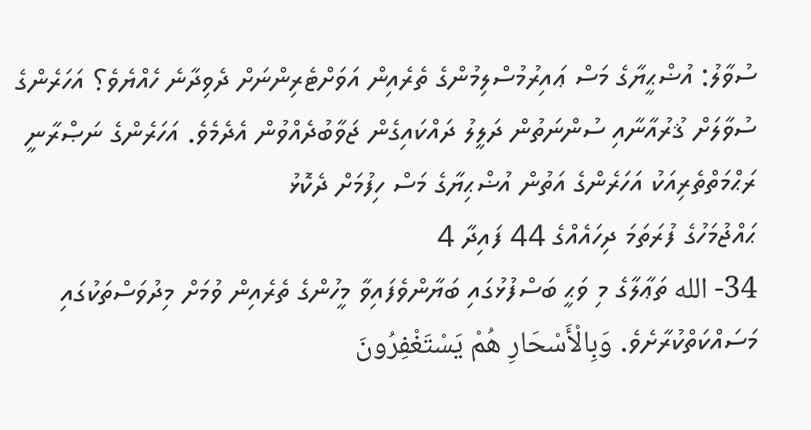ސުވާލު: އުޟްޙީޔާގެ މަސް ޢައިރުމުސްލިމުންގެ ތެރެއިން އަވަށްޓެރިންނަށް ދެވިދާނެ ހެއްޔެވެ؟ އަހަރެންގެ ސުވާލަށް ޤުރުއާނާއި ސުންނަތުން ދަލީލު ދައްކައިގެން ޖަވާބުދެއްވުން އެދެމެވެ. އަހަރެންގެ ނަޞްރާނީ ރަޙްމަތްތެރިއަކު އަހަރެންގެ އަތުން އުޟްޙިޔާގެ މަސް ހިފުމަށް ދެކޮޅު
ޙައްޖުމަހުގެ ފުރަތަމަ ދިހައެއްގެ 44 ފައިދާ 4
34- الله ތަޢާލާގެ މި ވަޙީ ބަސްފުޅުގައި ބަޔާންވެފައިވާ މީހުންގެ ތެރެއިން ވުމަށް މިދުވަސްތަކުގައި މަސައްކަތްކުރާށެވެ. وَبِالْأَسْحَارِ هُمْ يَسْتَغْفِرُونَ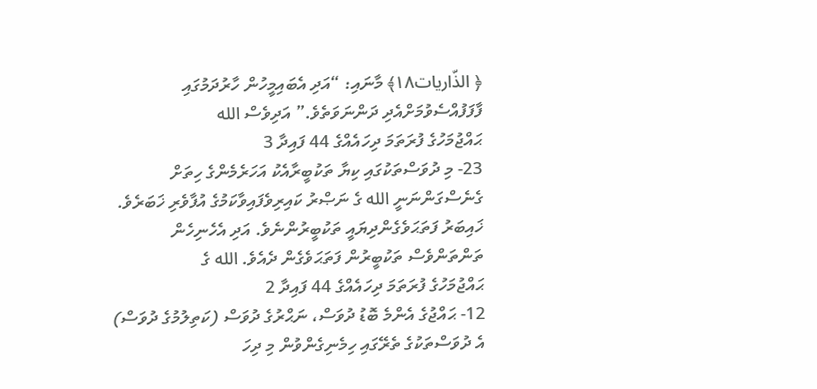﴿ الذّاريات١٨﴾ މާނައި: “އަދި އެބައިމީހުން ހާރުދަމުގައި ފާފަފުއްސެވުމަށްއެދި ދަންނަވަތެވެ.” އަދިވެސް الله
ޙައްޖުމަހުގެ ފުރަތަމަ ދިހައެއްގެ 44 ފައިދާ 3
23- މި ދުވަސްތަކުގައި ކިޔާ ތަކުބީރާއެކު އަހަރެމެންގެ ހިތަށް ގެނެސްގަންނަނީ الله ގެ ނަޞްރު ކައިރިވެފައިވާކަމުގެ އުފާވެރި ޚަބަރެވެ. ޚައިބަރު ފަތަޙަވެގެންދިޔައީ ތަކުބީރުންނެވެ. އަދި އެހެނިހެން ތަންތަންވެސް ތަކުބީރުން ފަތަޙަވެގެން ދެއެވެ. الله ގެ
ޙައްޖުމަހުގެ ފުރަތަމަ ދިހައެއްގެ 44 ފައިދާ 2
12- ޙައްޖުގެ އެންމެ ބޮޑު ދުވަސް، ނަޙްރުގެ ދުވަސް (ކަތިލުމުގެ ދުވަސް) އެ ދުވަސްތަކުގެ ތެރޭގައި ހިމެނިގެންވުން މި ދިހަ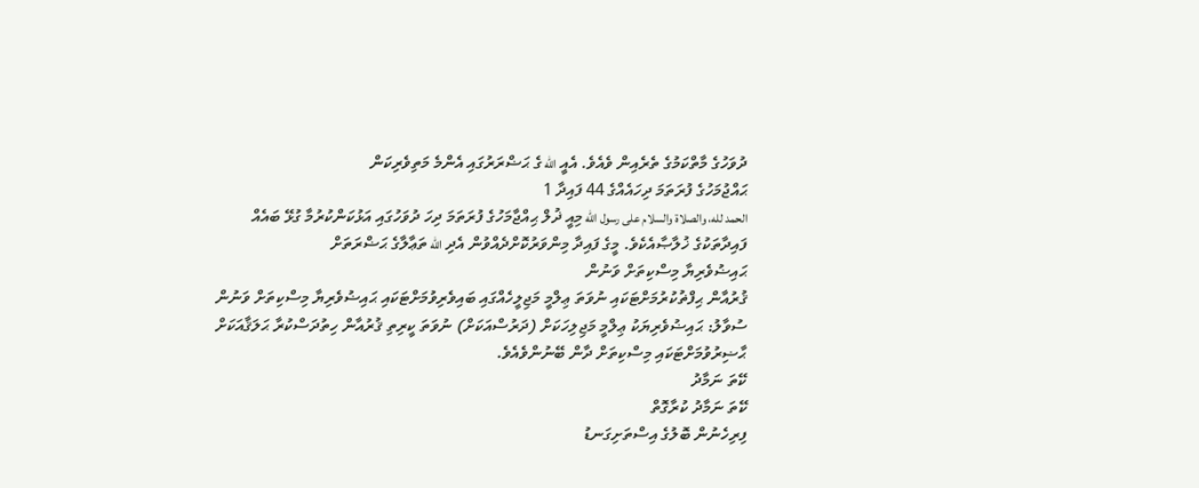ދުވަހުގެ މާތްކަމުގެ ތެރެއިން ވެއެވެ. އެއީ الله ގެ ޙަޟްރަރުގައި އެންމެ މަތިވެރިކަން
ޙައްޖުމަހުގެ ފުރަތަމަ ދިހައެއްގެ 44 ފައިދާ 1
الحمد لله، والصلاة والسلام على رسول الله މިއީ ޛުލް ޙިއްޖާމަހުގެ ފުރަތަމަ ދިހަ ދުވަހުގައި އަޅުކަންކުރުމާ ގުޅޭ ބައެއް ފައިދާތަކުގެ ޚުލާޞާއެކެވެ. މީގެ ފައިދާ މިންވަރުކޮށްދެއްވުން އެދި الله ތަޢާލާގެ ޙަޟްރަތަށް
ޙައިޟުވެރިޔާ މިސްކިތަށް ވަނުން
ޤުރުއާން ޙިފްޡުކުރުމަށްޓަކައި ނުވަތަ ޢިލްމީ މަޖިލީހެއްގައި ބައިވެރިވުމަށްޓަކައި ޙައިޟުވެރިޔާ މިސްކިތަށް ވަނުން     ސުވާލު: ޙައިޟުވެރިޔަކު ޢިލްމީ މަޖިލިހަކަށް (ދަރުސްއަކަށް) ނުވަތަ ކީރިތި ޤުރުއާން ހިތުދަސްކުރާ ޙަލަޤާއަކަށް ޙާޟިރުވުމަށްޓަކައި މިސްކިތަށް ދާން ބޭނުންވެއެވެ.
ކޭތަ ނަމާދު
ކޭތަ ނަމާދު ކުރާގޮތް
ފިރިހެނުން ބޮލުގެ އިސްތަށިގަނޑު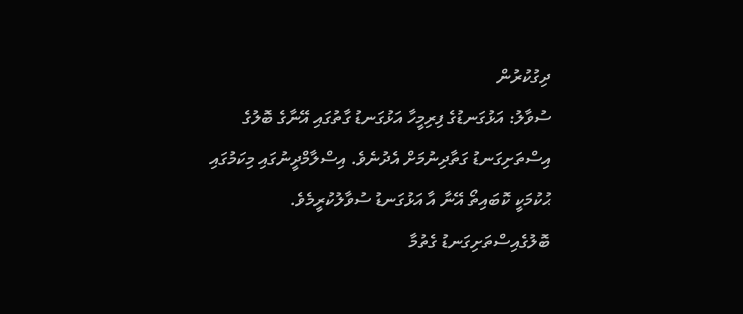ދިގުކުރުން
ސުވާލު: އަޅުގަނޑުގެ ފިރިމީހާ އަޅުގަނޑު ގާތުގައި އޭނާގެ ބޮލުގެ އިސްތަށިގަނޑު ގަތާދިނުމަށް އެދުނެވެ. އިސްލާމްދީނުގައި މިކަމުގައި ޙުކުމަކީ ކޮބައިތޯ އޭނާ އާ އަޅުގަނޑު ސުވާލުކުރީމެވެ. ބޮލުގެއިސްތަށިގަނޑު ގެތުމާ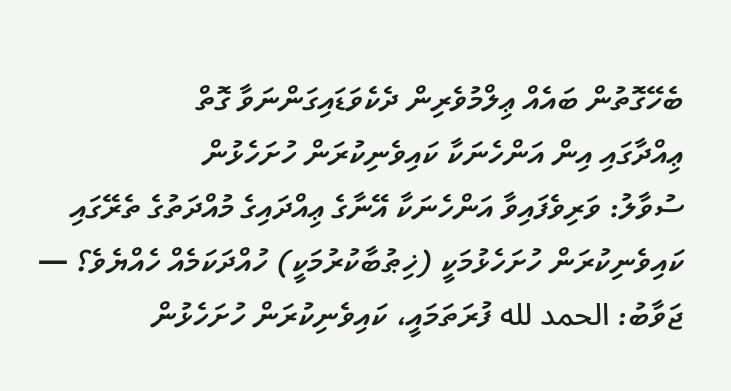ބެހޭގޮތުން ބައެއް ޢިލްމުވެރިން ދެކެވަޑައިގަންނަވާ ގޮތް
ޢިއްދާގައި އިން އަންހެނަކާ ކައިވެނިކުރަން ހުށަހެޅުން
ސުވާލު: ވަރިވެފައިވާ އަންހެނަކާ އޭނާގެ ޢިއްދައިގެ މުއްދަތުގެ ތެރޭގައި ކައިވެނިކުރަން ހުށަހެޅުމަކީ (ޚިޠުބާކުރުމަކީ) ހުއްދަކަމެއް ހެއްޔެވެ؟ —   ޖަވާބު: الحمد لله ފުރަތަމައީ، ކައިވެނިކުރަން ހުށަހެޅުން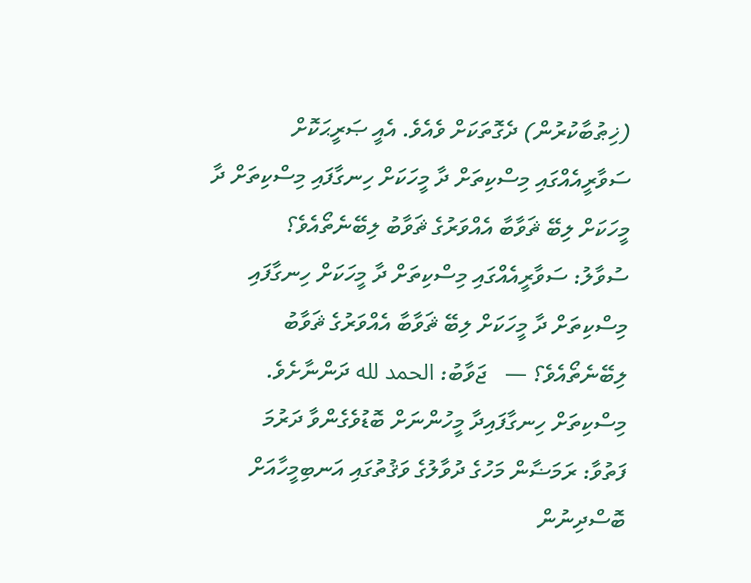(ޚިޠުބާކުރުން) ދެގޮތަކަށް ވެއެވެ. އެއީ ޞަރީޙަކޮށް
ސަވާރީއެއްގައި މިސްކިތަށް ދާ މީހަކަށް ހިނގާފައި މިސްކިތަށް ދާ މީހަކަށް ލިބޭ ޘަވާބާ އެއްވަރުގެ ޘަވާބު ލިބޭނެތޯއެވެ؟
ސުވާލު: ސަވާރީއެއްގައި މިސްކިތަށް ދާ މީހަކަށް ހިނގާފައި މިސްކިތަށް ދާ މީހަކަށް ލިބޭ ޘަވާބާ އެއްވަރުގެ ޘަވާބު ލިބޭނެތޯއެވެ؟ —   ޖަވާބު: الحمد لله ދަންނާށެވެ. މިސްކިތަށް ހިނގާފައިދާ މީހުންނަށް ބޮޑުވެގެންވާ ދަރުމަ
ފަތުވާ: ރަމަޟާން މަހުގެ ދުވާލުގެ ވަޤުތުގައި އަނބިމީހާއަށް ބޮސްދިނުން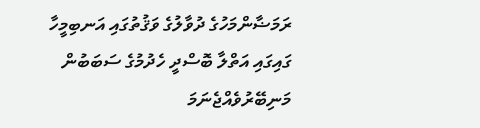ރަމަޟާންމަހުގެ ދުވާލުގެ ވަޤުތުގައި އަނބިމީހާ ގައިގައި އަތްލާ ބޮސްދީ ހެދުމުގެ ސަބަބުން މަނިބޭރުވެއްޖެނަމަ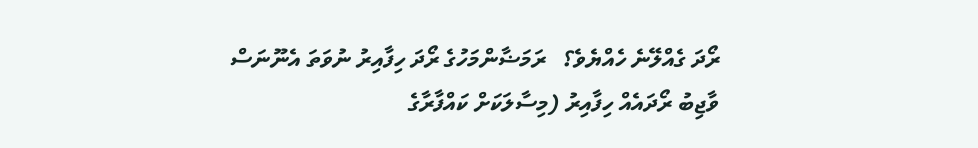ރޯދަ ގެއްލޭނެ ހެއްޔެވެ؟   ރަމަޟާންމަހުގެ ރޯދަ ހިފާއިރު ނުވަތަ އެނޫނަސް ވާޖިބު ރޯދައެއް ހިފާއިރު (މިސާލަކަށް ކައްފާރާގެ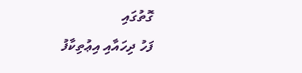ގޮތުގައި
ފަހު ދިހައާއި އިޢުތިކާފު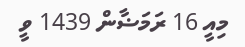މިއީ 16 ރަމަޟާން 1439 ވީ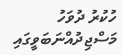ހުކުރު ދުވަހު މަސްޖިދުއްނަބަވީގައި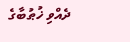ދެއްވި ޚުޠުބާގެ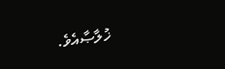ޚުލާޞާއެވެ.